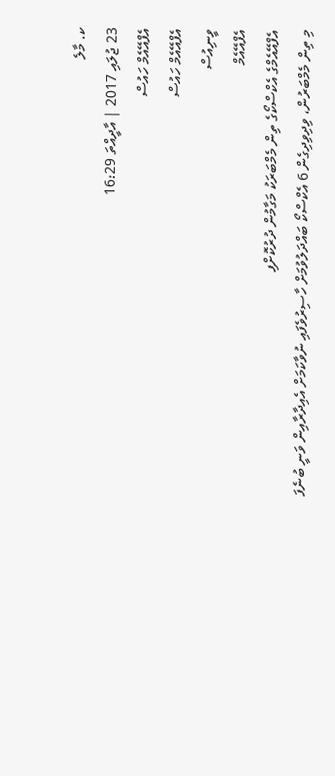ކ. މާލެ
23 ޖުލައި 2017 | އާދީއްތަ 16:29
އެފްއޭއެމް ހައުސް
އެފްއޭއެމް ހައުސް
ވީނިއުސް
އެފްއޭއެމް
އެފްއޭއެމްގެ އެކްސްކޯގެ ތިން މެމްބަރަކު މަގާމުން ދުރުކޮށްފި
މި ތިން މެމްބަރުން، ވިދިވިދިގެން 6 އެކްސްކޯ ބައްދަލުވުމަށް ހާސިރުވެފައި ނުވާކަމަށް އެއިދާރާއިން ވަނީ ބުނެފަ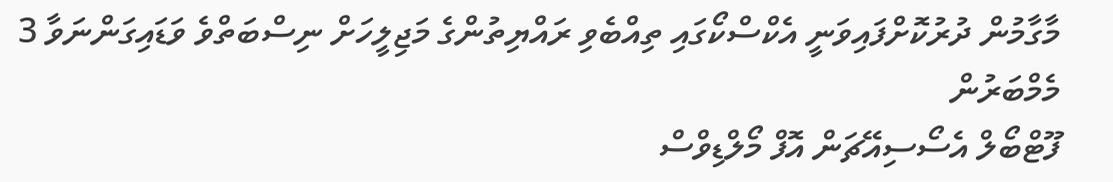މާގާމުން ދުރުކޮށްފައިވަނީ އެކްސްކޯގައި ތިއްބެވި ރައްޔިތުންގެ މަޖިލީހަށް ނިސްބަތްވެ ވަޑައިގަންނަވާ 3 މެމްބަރުން
ފޫޓްބޯލް އެސޯސިއޭޗަން އޮފް މޯލްޑިވްސް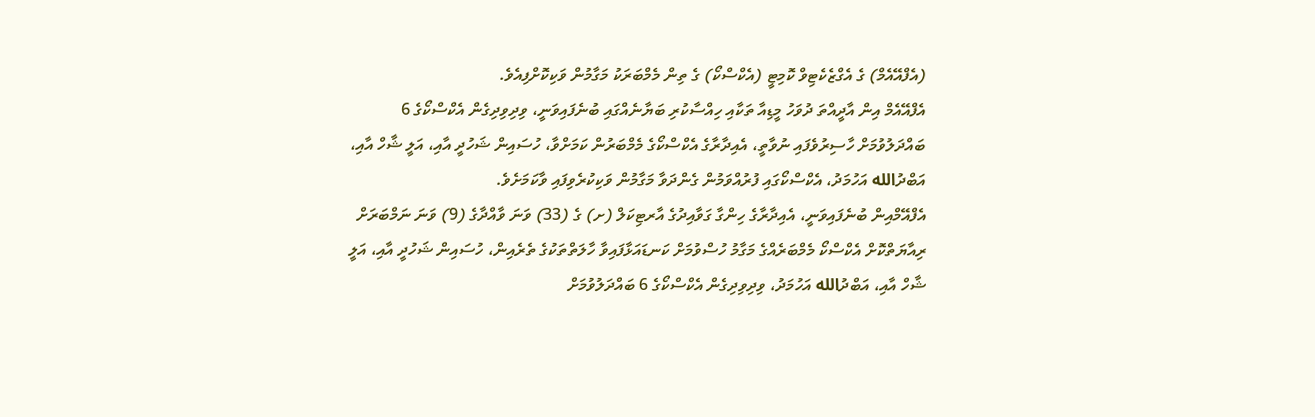(އެފްއޭއެމް) ގެ އެގްޒެކެޓިވް ކޮމިޓީ (އެކްސްކޯ) ގެ ތިން މެމްބަރަކު މަގާމުން ވަކިކޮށްފިއެވެ.
އެފްއޭއެމް އިން އާދީއްތަ ދުވަހު މީޑިއާ ތަކާއި ހިއްސާކުރި ބަޔާނެއްގައި ބުނެފައިވަނީ، ވިދިވިދިގެން އެކްސްކޯގެ 6 ބައްދަލުވުމަށް ހާސިރުވެފައި ނުވާތީ، އެއިދާރާގެ އެކްސްކޯގެ މެމްބަރުން ކަމަށްވާ، ހުސައިން ޝަހުދީ އާއި، އަލީ ޝާހް އާއި، އަބްދުالله އަހުމަދު، އެކްސްކޯގައި ފުރުއްވަމުން ގެންދަވާ މަގާމުން ވަކިކުރެވިފައި ވާކަމަށެވެ.
އެފްއޭމްއިން ބުނެފައިވަނީ، އެއިދާރާގެ ހިންގާ ގަވާއިދުގެ އާރޓިކަލް (ށ) ގެ (33) ވަނަ ވާއްދާގެ (9) ވަނަ ނަމްބަރަށް ރިއާޔަތްކޮށް އެކްސްކޯ މެމްބަރެއްގެ މަގާމު ހުސްވުމަށް ކަނޑައަޅާފައިވާ ހާލަތްތަކުގެ ތެރެއިން، ހުސައިން ޝަހުދީ އާއި، އަލީ ޝާހް އާއި، އަބްދުالله އަހުމަދު، ވިދިވިދިގެން އެކްސްކޯގެ 6 ބައްދަލުވުމަށް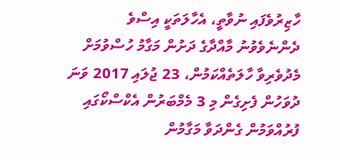ހާޒިރުވެފައި ނުވާތީ، އެހާލަތަކީ އިސްވެ ދެންނެވެވުނު މާއްދާގެ ދަށުން މަގާމު ހުސްވުމަށް މެދުވެރިވާ ހާލަތެއްކަމުން، 23 ޖުލައި 2017 ވަނަ ދުވަހުން ފެށިގެން މި 3 މެމްބަރުން އެކްސްކޯގައި ފުރުއްވަމުން ގެންދަވާ މަގާމުން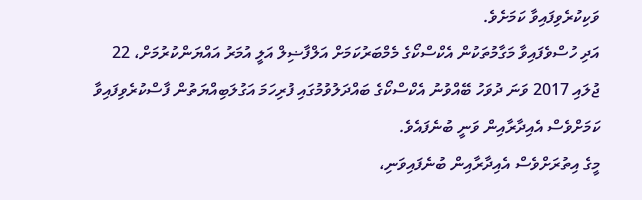ވަކިކުރެވިފައިވާ ކަމަށެވެ.
އަދި ހުސްވެފައިވާ މަގާމުތަކުން އެކްސްކޯގެ މެމްބަރުކަމަށް އަލްފާޟިލް އަލީ އުމަރު އައްޔަންކުރުމަށް، 22 ޖުލައި 2017 ވަނަ ދުވަހު ބޭއްވުނު އެކްސްކޯގެ ބައްދަލުވުމުގައި ފުރިހަމަ އަގުލަބިއްޔަތުން ފާސްކުރެވިފައިވާ ކަމަށްވެސް އެއިދާރާއިން ވަނީ ބުނެފައެވެ.
މީގެ އިތުރަށްވެސް އެއިދާރާއިން ބުނެފައިވަނި،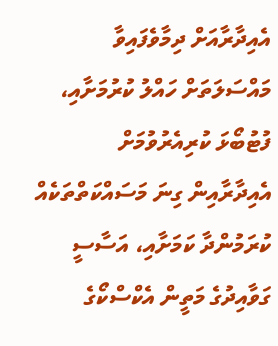އެއިދާރާއަށް ދިމާވެފައިވާ މައްސަލަތަށް ހައްލު ކުރުމަށާއި، ފުޓުބޯޅަ ކުރިއެރުވުމަށް އެއިދާރާއިން ގިނަ މަސައްކަތްތަކެއް ކުރަމުންދާ ކަމަށާއި، އަސާސީ ގަވާއިދުގެ މަތީން އެކްސްކޯގެ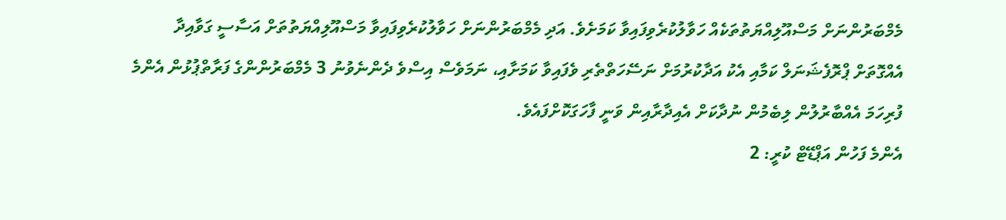މެމްބަރުންނަށް މަސްއޫލިއްޔަތުތަކެއް ހަވާލުކުރެވިފައިވާ ކަމަށެވެ. އަދި މެމްބަރުންނަށް ހަވާލުކުރެވިފައިވާ މަސްއޫލިއްޔަތުތަށް އަސާސީ ގަވާއިދާ އެއްގޮތަށް ޕްރޮފެޝަނަލް ކަމާއި އެކު އަދާކުރުމަށް ނަސޭހަތްތެރި ވެފައިވާ ކަމަށާއި، ނަމަވެސް އިސްވެ ދެންނެވުނު 3 މެމްބަރުންންގެ ފަރާތްޕުޅުން އެންމެ ފުރިހަމަ އެއްބާރުލުން ލިބެމުން ނުދާކަށް އެއިދާރާއިން ވަނީ ފާހަގަކޮށްފައެވެ.
އެންމެ ފަހުން އަޕްޑޭޓް ކުރީ: 2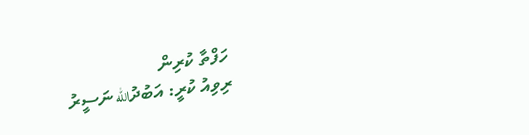ހަފްތާ ކުރިން
ރިވިއު ކުރީ: އަބުދުالله ނަސީރު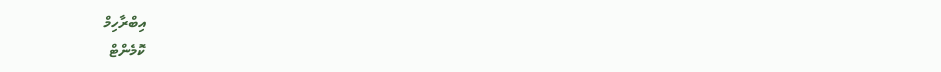އިބްރާހިމް
ކޮމެންޓް